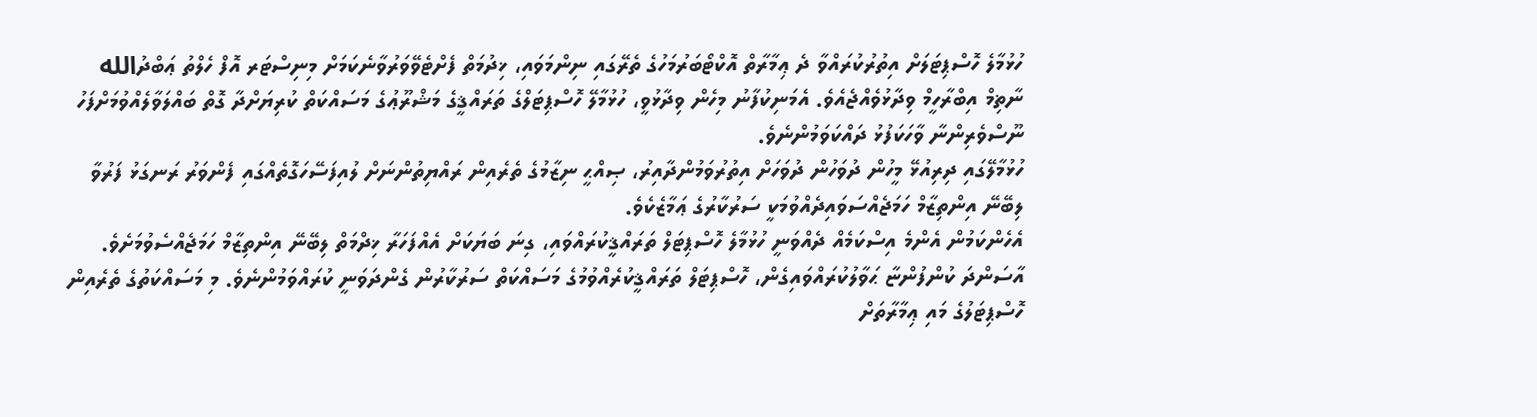ހުޅުމާލެ ހޮސްޕިޓަލަށް އިތުރުކުރައްވާ ދެ ޢިމާރާތް އޮކްޓޯބަރުމަހުގެ ތެރޭގައި ނިންމަވައި، ޚިދުމަތް ފެށްޓެވޭވަރުވާނެކަމަށް މިނިސްޓަރ އޮފް ހެލްތު ޢަބްދުالله ނާޡިމް އިބްރާހީމް ވިދާޅުވެއްޖެއެވެ. އެމަނިކުފާނު މިހެން ވިދާޅުވީ، ހުޅުމާލޭ ހޮސްޕިޓަލްގެ ތަރައްޤީގެ މަޝްރޫޢުގެ މަސައްކަތް ކުރިޔަށްދާ ގޮތް ބައްލަވާލެއްވުމަށްފަހު ނޫސްވެރިންނާ ވާހަކަފުޅު ދައްކަވަމުންނެވެ.
ހުޅުމާލޭގައި ދިރިއުޅޭ މީހުން ދުވަހުން ދުވަހަށް އިތުރުވަމުންދާއިރު، ޞިއްޙީ ނިޒާމުގެ ތެރެއިން ރައްޔިތުންނަށް ލުއިފަސޭހަގޮތެއްގައި ފެންވަރު ރަނގަޅު ފަރުވާ ލިބޭނޭ އިންތިޒާމް ހަމަޖެއްސަވައިދެއްވުމަކީ ސަރުކާރުގެ ޢަމާޒެކެވެ.
އެހެންކަމުން އެންމެ އިސްކަމެއް ދެއްވަނީ ހުޅުމާލެ ހޮސްޕިޓަލް ތަރައްޤީކުރައްވައި، ގިނަ ބަޔަކަށް އެއްފަހަރާ ޚިދްމަތް ލިބޭނޭ އިންތިޒާމް ހަމަޖެއްސެވުމަށެވެ. އާސަންދަ ކުންފުންޏާ ޙަވާލުކުރައްވައިގެން، ހޮސްޕިޓަލް ތަރައްޤީކުރެއްވުމުގެ މަސައްކަތް ސަރުކާރުން ގެންދަވަނީ ކުރައްވަމުންނެވެ. މި މަސައްކަތުގެ ތެރެއިން ހޮސްޕިޓަލުގެ މައި ޢިމާރާތަށް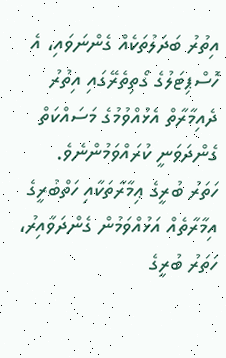އިތުރު ބަދަލުތަކެއް ގެންނަވައި، އެ ހޮސްޕިޓަލުގެ ގޯތިތެރޭގައި އިތުރު ދެއިމާރާތް އެޅުއްވުމުގެ މަސައްކަތް ގެންދަވަނީ ކުރައްވަމުންނެވެ.
ހަތަރު ބުރީގެ ޢިމާރާތަކާއި ހަތްބުރީގެ އިމާރާތެއް އަޅުއްވަމުން ގެންދަވާއިރު، ހަތަރު ބުރީގެ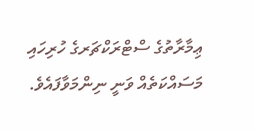ޢިމާރާތުގެ ސްޓްރަކްޗަރގެ ހުރިހައި މަސައްކަތެއް ވަނީ ނިންމަވާފައެވެ.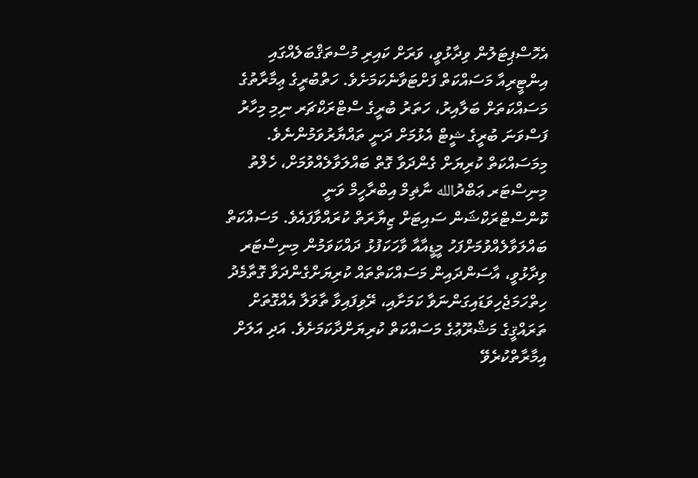އެހޮސްޕިޓަލުން ވިދާޅުވީ، ވަރަށް ކައިރި މުސްތަޤްބަލެއްގައި އިންޓީރިއާ މަސައްކަތް ފަށްޓަވާނެކަމަށެވެ. ހަތްބުރީގެ ޢިމާރާތުގެ މަސައްކަތަށް ބަލާއިރު، ހަތަރު ބުރީގެ ސްޓްރަކްޗަރ ނިމި މިހާރު ފަސްވަނަ ބުރީގެ ޝީޓް އެޅުމަށް ދަނީ ތައްޔާރުވަމުންނެވެ. މިމަސައްކަތް ކުރިޔަށް ގެންދަވާ ގޮތް ބައްލަވާލެއްވުމަށް، ހެލްތު މިނިސްޓަރ ޢަބްދުالله ނާޡިމް އިބްރާހީމް ވަނީ ކޮންސްޓްރަކްޝަން ސައިޓަށް ޒިޔާރަތް ކުރައްވާފައެވެ. މަސައްކަތް ބައްލަވާލެއްވުމަށްފަހު މީޑީއާއާ ވާހަކަފުޅު ދައްކަވަމުން މިނިސްޓަރ ވިދާޅުވީ، އާސަންދައިން މަސައްކަތްތައް ކުރިޔަށްގެންދަވާ ގޮތާމެދު ހިތްހަމަޖެހިވަޑައިގަންނަވާ ކަމަށާއި، ރޭވިފައިވާ ތާވަލާ އެއްގޮތަށް ތަރައްޤީގެ މަޝްރޫޢުގެ މަސައްކަތް ކުރިޔަށްދާކަމަށެވެ. އަދި އަލަށް އިމާރާތްކުރެވޭ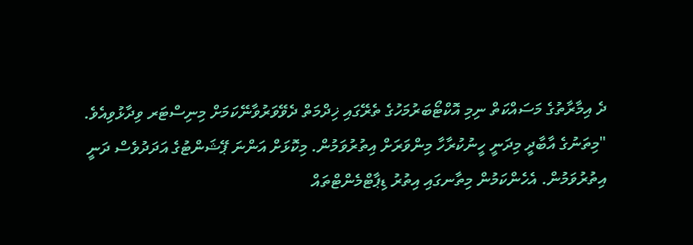ދެ އިމާރާތުގެ މަސައްކަތް ނިމި އޮކްޓޯބަރުމަހުގެ ތެރޭގައި ޚިދްމަތް ދެވޭވަރުވާނޭކަމަށް މިނިސްޓަރ ވިދާޅުވިއެވެ.
"މިތަނުގެ އާބާދީ މިދަނީ ހީނުކުރާހާ މިންވަރަށް އިތުރުވަމުން. މިކޮޅަށް އަންނަ ޕޭޝަންޓުގެ އަދަދުވެސް ދަނީ އިތުރުވަމުން. އެހެންކަމުން މިތާނގައި އިތުރު ޑިޕާޓްމެންޓްތައް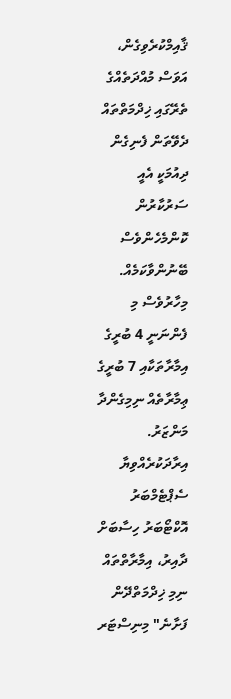ޤާއިމްކުރެވިގެން، އަވަސް މުއްދަތެއްގެ ތެރޭގައި ޚިދްމަތްތައް ދެވޭތަން ފެނިގެން ދިއުމަކީ އެއީ ސަރުކާރުން ކޮންމެހެންވެސް ބޭނުންވާކަމެއް. މިހާރުވެސް މި ފެންނަނީ 4 ބުރީގެ އިމާރާތަކާއި 7 ބުރީގެ ޢިމާރާތެއް ނިމިގެންދާ މަންޒަރު. އިރާދަކުރެއްވިޔާ ސެޕްޓެމްބަރު އޮކްޓޯބަރު ހިސާބަށް ދާއިރު، އިމާރާތްތައް ނިމި ޚިދްމަތްދޭން ފަށާނެ" މިނިސްޓަރ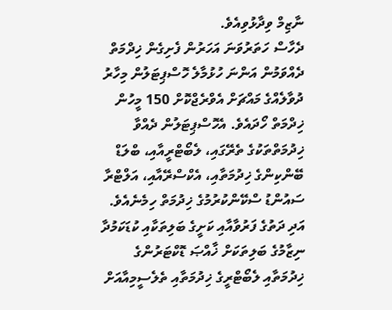ނާޒިމް ވިދާޅުވިއެވެ.
ދެހާސް ހަތަރުވަނަ އަހަރުން ފެށިގެން ޚިދްމަތް ދެއްވަމުން އަންނަ ހުޅުމާލެ ހޮސްޕިޓަލުން މިހާރު ދުވާލެއްގެ މައްޗަށް އެވްރެޖްކޮށް 150 މީހުން ޚިދްމަތް ހޯދައެވެ. އެހޮސްޕިޓަލުން ދެއްވާ ޚިދުމަތްތަކުގެ ތެރޭގައި، ލެބޯޓްރީއާއި، ބްލަޑް ބޭންކިންގެ ޚިދުމަތާއި، އެކްސްރޭއާއި، އަލްޓްރާ ސައުންޑު ސްކޭންކުރުމުގެ ޚިދުމަތް ހިމެނެއެވެ. އަދި ދަތުގެ ފަރުވާއާއި ކަށީގެ ބަލިތަކާއި ކުޑަކަމުދާ ނިޒާމުގެ ބަލިތަކަށް ޚާއްޞަ ޑޮކްޓަރުންގެ ޚިދުމަތާއި ލެބޯޓްރީގެ ޚިދުމަތާއި ތެލެސީމިއާއަށް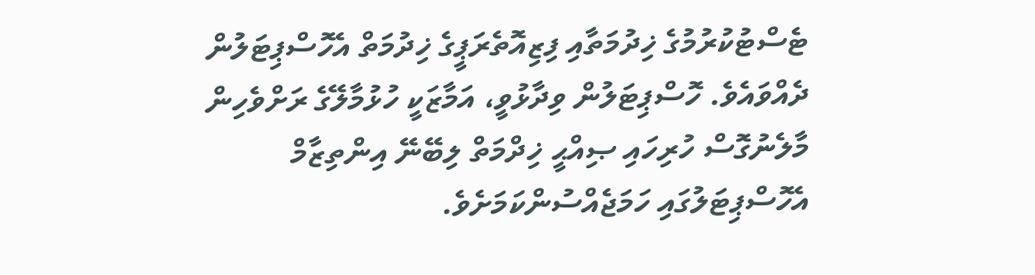ޓެސްޓުކުރުމުގެ ޚިދުމަތާއި ފިޒިއޮތެރަޕީގެ ޚިދުމަތް އެހޮސްޕިޓަލުން ދެއްވައެވެ. ހޮސްޕިޓަލުން ވިދާޅުވީ، އަމާޒަކީ ހުޅުމާލޭގެ ރަށްވެހިން މާލެނުގޮސް ހުރިހައި ޞިއްޙީ ޚިދްމަތް ލިބޭނޭ އިންތިޒާމް އެހޮސްޕިޓަލުގައި ހަމަޖެއްސުންކަމަށެވެ.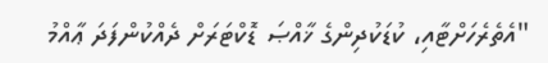"އެތެރެހަށްޓާއި، ކުޑަކުދިންގެ ޚާއްޞަ ޑޮކްޓަރަށް ދެއްކުންފަދަ ޢާއްމު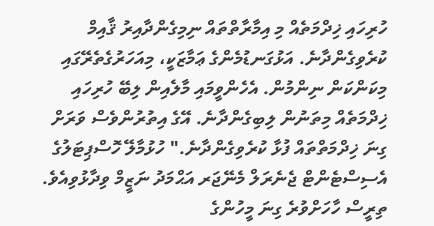ހުރިހައި ޚިދްމަތެއް މި އިމާރާތްތައް ނިމިގެންދާއިރު ޤާއިމް ކުރެވިގެންދާނެ. އަޅުގަނޑުމެންގެ ޢަމާޒަކީ، މިއަހަރުގެތެރޭގައި މިކަންކަން ނިންމުން. އެހެންވީމައި މާލެއިން ލިބޭ ހުރިހައި ޚިދްމަތެއް މިތަނުން ލިބިގެންދާނެ. އޭގެ އިތުރުންވެސް ވަރަށް ގިނަ ޚިދްމަތްތައް ފުޅާ ކުރެވިގެންދާނެ." ހުޅުމާލޭ ހޮސްޕިޓަލުގެ އެސިސްޓެންޓް ޖެނެރަލް މެނޭޖަރ އަޙްމަދު ނަޒީމް ވިދާޅުވިއެވެ.
ތިރީސް ހާހަށްވުރެ ގިނަ މީހުންގެ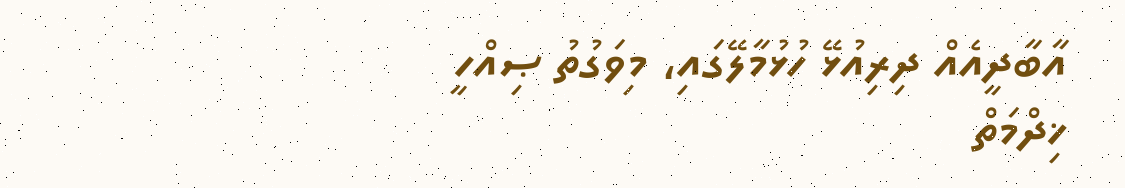އާބާދީއެއް ދިރިއުޅޭ ހުޅުމާލޭގައި، މިވަގުތު ޞިއްހީ ޚިދްމަތް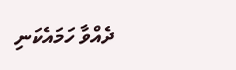ދެއްވާ ހަމައެކަނި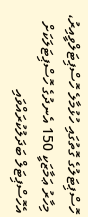ހޮސްޕިޓަލުގެ ގޮތުގައި ހުޅުމާލެ ހޮސްޕިޓަލްވީއިރު، މިހާރު ޢަމާޒަކީ 150 އެނދުގެ ހޮސްޕިޓަލަކަށް އެހޮސްޕިޓަލް ބަދަލުކުރައްވައި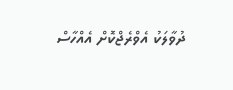ދުވާލަކު އެވްރެޖްކޮށް އެއްހާސް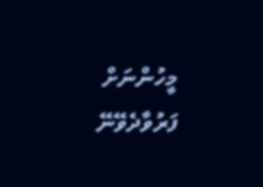މީހުންނަށް ފަރުވާދެވޭނޭ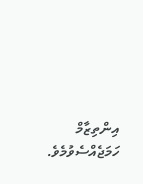އިންތިޒާމް ހަމަޖެއްސެވުމެވެ.